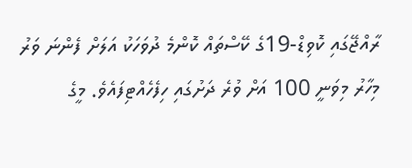ރާއްޖޭގައި ކޮވިޑް-19ގެ ކޭސްތައް ކޮންމެ ދުވަހަކު އަލަށް ފެންނަ ވަރު މިހާރު މިވަނީ 100 އަށް ވުރެ ދަށުގައި ހިފެހެއްޓިފައެވެ. މީގެ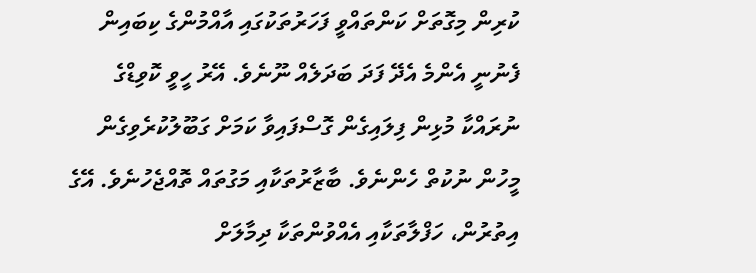ކުރިން މިގޮތަށް ކަންތައްވީ ފަހަރުތަކުގައި އާއްމުންގެ ކިބައިން ފެނުނީ އެންމެ އެދޭ ފަދަ ބަދަލެއް ނޫނެވެ. އޭރު ހީވީ ކޮވިޑްގެ ނުރައްކާ މުޅިން ފިލައިގެން ގޮސްފައިވާ ކަމަށް ގަބޫލުކުރެވިގެން މީހުން ނުކުތް ހެންނެވެ. ބާޒާރުތަކާއި މަގުތައް ތޮއްޖެހުނެވެ. އޭގެ އިތުރުން، ހަފްލާތަކާއި އެއްވުންތަކާ ދިމާލަށް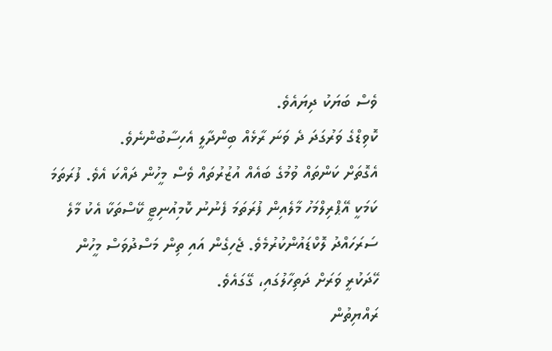ވެސް ބަޔަކު ދިޔައެވެ.
ކޮވިޑްގެ ވަރުގަދަ ދެ ވަނަ ރާޅެއް ބިންދާލީ އެހިސާބުންނެވެ.
އެގޮތަށް ކަންތައް ވުމުގެ ބައެއް އުޒުރުތައް ވެސް މީހުން ދައްކަ އެވެ. ފުރަތަމަ ކަމަކީ އޭޕްރިލްމަހު މާލެއިން ފުރަތަމަ ފެނުނު ކޮމިއުނިޓީ ކޭސްތަކާ އެކު މާލެ ސަރަހައްދު ލޮކްޑައުންކުރުމެވެ. ޖެހިގެން އައި ތިން މަސްދުވަސް މީހުން ހޭދަކުރީ ވަރަށް ދަތިހާލުގައި، ގޭގައެވެ.
ރައްޔިތުން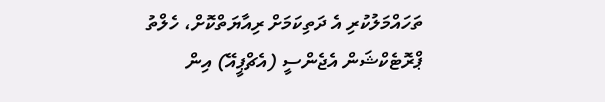ތަހައްމަލުކުރި އެ ދަތިކަމަށް ރިއާޔަތްކޮށް، ހެލްތު ޕްރޮޓެކްޝަން އެޖެންސީ (އެޗްޕީއޭ) އިން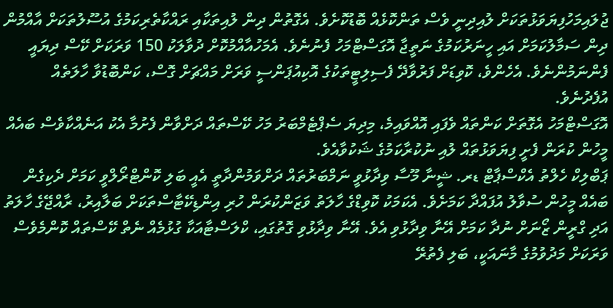ޖުލައިމަހުފިޔަވަޅުތަކަށް ލުއިދިނީ ވެސް ތަންކޮޅެއް ބޮޑުކޮށެވެ. އެގޮތުން ދިން ލުއިތަކާއި ރައްކާތެރިކަމުގެ އުސޫލުތަކަށް އާއްމުން ދިން ސަމާލުކަމަށް އައި ހީނަރުކަމުގެ ނަތީޖާ އޮގަސްޓްމަހު ފެނުނެވެ. އެމަހުއާއްމުކޮށް ދުވާލަކު 150 ވަރަކަށް ކޭސް ދިޔައީ ފެންނަމުންނެވެ. އެހެންވެ، ކޮވިޑަށް ފަރުވާދޭ ފެސިލިޓީތަކުގެ އޮކިއުޕަންސީ ވަރަށް މައްޗަށް ގޮސް، ކަންބޮޑުވާ ހާލަތެއް އުފެދުނެވެ.
އޮގަސްޓްމަހު އެގޮތަށް ކަންތައް ވެފައި އޮއްވައިމެ، މިދިޔަ ސެޕްޓެމްބަރު މަހު ކޭސްތައް ދަށްވާން ފެށުމާ އެކު އަނެއްކާވެސް ބައެއް މީހުން ކުރަން ފެށީ ފިޔަވަޅުތައް ލުއި ނުކުރާކަމުގެ ޝަކުވާއެވެ.
ޕަބްލިކް ހެލްތު އެކްސްޕާޓް ޑރ. ޝީނާ މޫސާ ވިދާޅުވީ ނަމްބަރުތައް ދަށްވަމުންދާތީ އެއީ ބަލި ކޮންޓްރޯލްވީ ކަމަށް ދެކިގެން ބައެއް މީހުން ސުވާލު އުފައްދާ ކަމަށެވެ. އެކަމަކު ކޮވިޑްގެ ހާލަތު ވަޒަންކުރަން ހުރި އިންޑިކޭޓާސްތަކަށް ބަލާއިރު، ރާއްޖޭގެ ހާލަތު އަދި ގްރީން ޒޯނަށް ނުދާ ކަމަށް އޭނާ ވިދާޅުވި އެވެ. އޭނާ ވިދާޅުވި ގޮތުގައި، ކްލަސްޓާއަކާ ގުޅުމެއް ނެތް ކޭސްތައް ކޮންމެވެސް ވަރަކަށް މަދުވުމުގެ މާނައަކީ، ބަލި ފެތުރޭ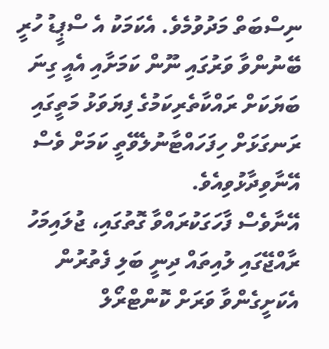ނިސްބަތް މަދުވުމެވެ. އެކަމަކު އެ ސްޕީޑު ހުރީ ބޭނުންވާ ވަރުގައި ނޫން ކަމަށާއި އެއީ ގިނަ ބަޔަކަށް ރައްކާތެރިކަމުގެ ފިޔަވަޅު މަތީގައި ރަނގަޅަށް ހިފަހައްޓާނުލެވޭތީ ކަމަށް ވެސް އޭނާވިދާޅުވިއެވެ.
އޭނާވެސް ފާހަގަކުރައްވާ ގޮތުގައި، ޖުލައިމަހު ރާއްޖޭގައި ލުއިތައް ދިނީ ބަލި ފެތުރުން އެކަށީގެންވާ ވަރަށް ކޮންޓްރޯލް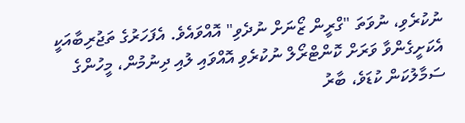ނުކުރެވި، ނުވަތަ "ގްރީން ޒޯނަށް ނުދެވި" އޮއްވައެވެ. އެފަހަރުގެ ތަޖުރިބާއަކީ އެކަށީގެންވާ ވަރަށް ކޮންޓްރޯލް ނުކުރެވި އޮއްވައި ލުއި ދިނުމުން، މީހުންގެ ސަމާލުކަން ކުޑަވެ، ބާރު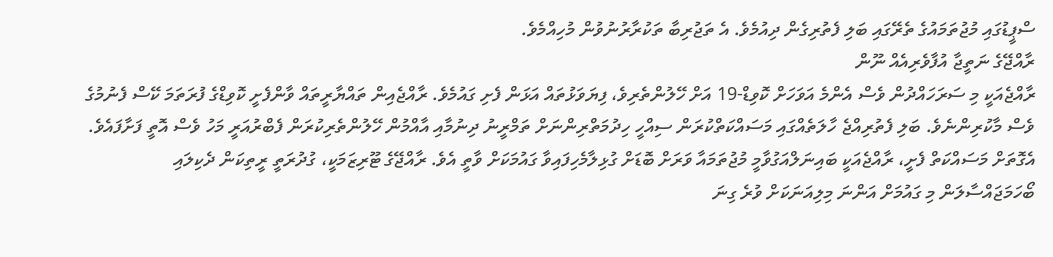ސްޕީޑުގައި މުޖުތަމައުގެ ތެރޭގައި ބަލި ފެތުރިގެން ދިއުމެވެ. އެ ތަޖުރިބާ ތަކުރާރުނުވުން މުހިއްމެވެ.
ރާއްޖޭގެ ނަތީޖާ އުފާވެރިއެއް ނޫން
ރާއްޖެއަކީ މި ސަރަހައްދުން ވެސް އެންމެ އަވަހަށް ކޮވިޑް-19 އަށް ހޭލުންތެރިވެ، ފިޔަވަޅުތައް އަޅަން ފެށި ގައުމެވެ. ރާއްޖެއިން ތައްޔާރީތައް ވާންފެށީ ކޮވިޑްގެ ފުރަތަމަ ކޭސް ފެނުމުގެ ވެސް މާކުރިންނެވެ. ބަލި ފެތުރިއްޖެ ހާލަތެއްގައި މަސައްކަތްކުރަން ސިއްހީ ހިދުމަތްރިންނަށް ތަމްރީނު ދިނުމާއި އާއްމުން ހޭލުންތެރިކުރަން ފެބްރުއަރީ މަހު ވެސް އޮތީ ފަށާފައެވެ.
އެގޮތަށް މަސައްކަތް ފެށީ، ރާއްޖެއަކީ ބައިނަލްއަގުވާމީ މުޖުތަމައާ ވަރަށް ބޮޑަށް ގުޅިލާމެހިފައިވާ ގައުމަކަށް ވާތީ އެވެ. ރާއްޖޭގެ ޓޫރިޒަމަކީ، ގުދުރަތީ ރީތިކަން ދެކިލައި ބޯހަމަޖައްސާލަން މި ގައުމަށް އަންނަ މިލިއަނަކަށް ވުރެ ގިނަ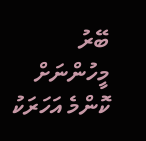ބޭރު މީހުންނަށް ކޮންމެ އަހަރަކު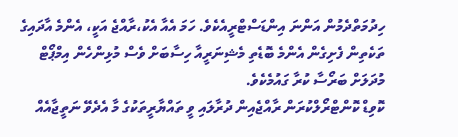ހިދުމަތްދެމުން އަންނަ އިންޑަސްޓްރީއެކެވެ. ހަމަ އެއާ އެކު،ރާއްޖެ އަކީ، އެންމެ އާދައިގެ ތަކެތިން ފެށިގެން އެންމެ ބޮޑެތި މެޝިނަރީއާ ހިސާބަށް ވެސް މުޅިންހެން އިމްޕޯޓް މުދަލަށް ބަރޯސާ ކުރާ ގައުމެކެވެ.
ކޮވިޑް ކޮންޓްރޯލްކުރަން ރާއްޖެއިން ދުރާލައި ވީ ތައްޔާރީތަކުގެ މާ އެދެވޭ ނަތީޖާއެއް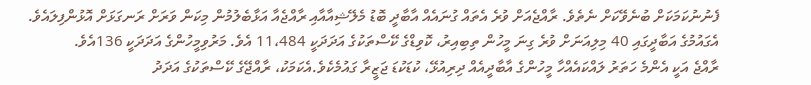ފެނުނުކަމަކަށް ބުނެވޭކަށް ނެތެވެ. ރާއްޖެއަށް ވުރެ އެތައް ގުނައެއް އާބާދީ ބޮޑު މެލޭޝިއާއާއި ރާއްޖެއާ އަޅާބެލުމުން މިކަން ވަރަށް ރަނގަޅަށް އޮޅުންފިލައެވެ. އެގައުމުގެ އަބާދީގައި 40 މިލިއަނަށް ވުރެ ގިނަ މީހުން ތިބިއިރު، ކޮވިޑްގެ ކޭސްތަކުގެ އަދަދަކީ 11،484 އެވެ. މަރުވިމީހުންގެ އަދަދަކީ 136އެވެ.
ރާއްޖެ އަކީ އެންމެ ހަތަރު ލައްކައެއްހާ މީހުންގެ އާބާދީއެއް ދިރިއުޅޭ، ކުޑަކުޑަ ޖަޒީރާ ގައުމެކެވެ.އެކަމަކު، ރާއްޖޭގެ ކޭސްތަކުގެ އަދަދު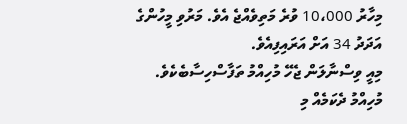މިހާރު 10،000 ވުރެ މަތިވެއްޖެ އެވެ. މަރުވި މީހުންގެ އަދަދު 34 އަށް އަރައިފިއެވެ.
މިއީ ވިސްނާލަން ޖެހޭ މުހިއްމު ތަފާސްހިސާބެކެވެ. މުހިއްމު ދެކަމެއް މި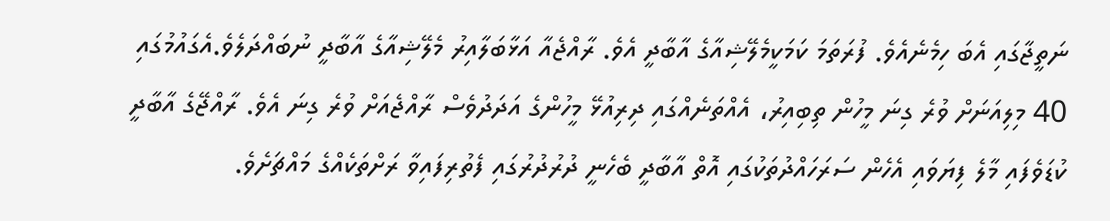ނަތީޖާގައި އެބަ ހިމެނެއެވެ. ފުރަތަމަ ކަމަކީމެލޭޝިއާގެ އާބާދީ އެވެ. ރާއްޖެއާ އަޅާބަލާއިރު މެލޭޝިއާގެ އާބާދީ ނުބައްދަލެވެ.އެގައުމުގައި 40 މިލިއަނަށް ވުރެ ގިނަ މީހުން ތިބިއިރު، އެއްތަނެއްގައި ދިރިއުޅޭ މީހުންގެ އަދަދުވެސް ރާއްޖެއަށް ވުރެ ގިނަ އެވެ. ރާއްޖޭގެ އާބާދީ ކުޑަވެފައި މާލެ ފިޔަވައި އެހެން ސަރަހައްދުތަކުގައި އޮތް އާބާދީ ބެހެނީ ދުރުދުރުގައި ފެތުރިފައިވާ ރަށްތަކެއްގެ މައްޗަށެވެ.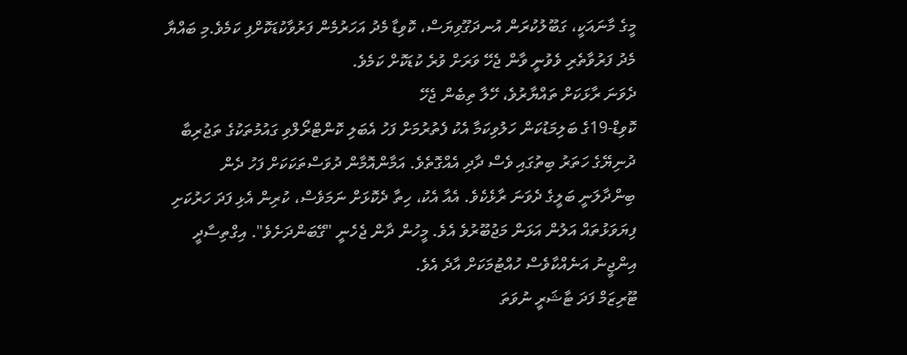މީގެ މާނައަކީ، ގަބޫލުކުރަން އުނދަގޫވިޔަސް، ކޮވިޑާ މެދު އަހަރުމެން ފަރުވާކުޑަކޮށްފި ކަމެވެ.މި ބައްޔާ މެދު ފަރުވާތެރި ވެވުނީ ވާން ޖެހޭ ވަރަށް ވުރެ ކުޑަކޮށް ކަމެވެ.
ދެވަނަ ރާޅަކަށް ތައްޔާރުވެ، ހޭލާ ތިބެން ޖެހޭ
ކޮވިޑް-19ގެ ބަލިމަޑުކަން ހަލުވިކަމާ އެކު ފެތުރުމަށް ފަހު އެބަލި ކޮންޓްރޯލްވި ގައުމުތަކުގެ ތަޖުރިބާ ދުނިޔޭގެ ހަތަރު ބިތުގައި ވެސް ދާދި އެއްގޮތެވެ. އަމާންއޮމާން ދުވަސްތަކަކަށް ފަހު ދެން ބިންދާލަނީ ބަލީގެ ދެވަނަ ރާޅެކެވެ. އެއާ އެކު، ހިތާ ދެކޮޅަށް ނަމަވެސް، ކުރިން އެޅި ފަދަ ހަރުކަށި ފިޔަވަޅުތައް އަލުން އަޅަން މަޖުބޫރުވެ އެވެ. މީހުން ދާން ޖެހެނީ "ގޭބަންދަށެވެ". އިގްތިސާދީ އިންޖީނު އަނެއްކާވެސް ހުއްޓުމަކަށް އާދެ އެވެ.
ޓޫރިޒަމް ފަދަ ޓާޝަރީ ނުވަތަ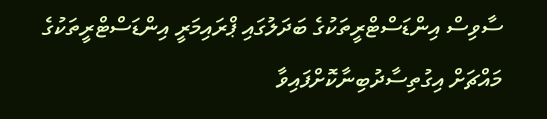ސާވިސް އިންޑަސްޓްރީތަކުގެ ބަދަލުގައި ޕްރައިމަރީ އިންޑަސްޓްރީތަކުގެ މައްޗަށް އިގުތިސާދުބިނާކޮށްފައިވާ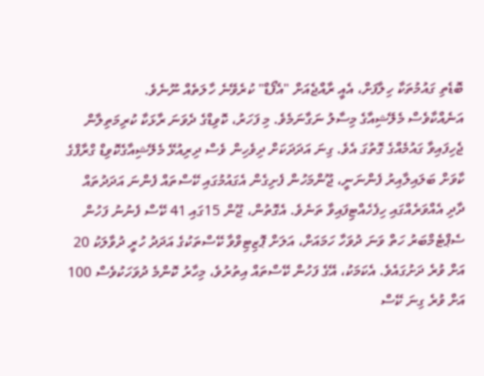ބޮޑެތި ގައުމުތަކާ ހިލާފަށް، އެއީ ރާއްޖެއަށް "އެފޯޑް" ކުރެވޭނެ ހާލަތެއް ނޫނެވެ.
އަނެއްކާވެސް މެލޭޝިއާގެ މިސާލު ނަގާނަމެވެ. މި ފަހަރު، ކޮވިޑްގެ ދެވަނަ ރާޅަކާ ކުރިމަތިލާން ޖެހިފައިވާ ގައުމެއްގެ ގޮތުގަ އެވެ. ގިނަ އަދަދަކަށް ދިވެހިން ވެސް ދިރިއުޅޭ މެލޭޝިއާގެކޮވިޑް ގްރާފްގެ ކާވަށް ބަލައިލާއިރު ފެންނަނީ، ޖޫންމަހުން ފެށިގެން އެގައުމުގައި ކޭސްތައް ފެންނަ އަދަދުތައް ދާދި އެއްވަރެއްގައި ހިފެހެއްޓިފައިވާ ތަނެވެ. އެގޮތުން، ޖޫން 15ގައި 41 ކޭސް ފެނުނު ފަހުން ސެޕްޓެމްބަރު ހަތް ވަނަ ދުވަހާ ހަމައަށް، އަލަށް ޕޮޒިޓިވްވާ ކޭސްތަކުގެ އަދަދު ހުރީ ދުވާލަކު 20 އަށް ވުރެ ދަށުގައެވެ. އެކަމަކު، އޭގެ ފަހުން ކޭސްތައް އިތުރުވެ، މިހާރު ކޮންމެ ދުވަހަކުވެސް 100 އަށް ވުރެ ގިނަ ކޭސް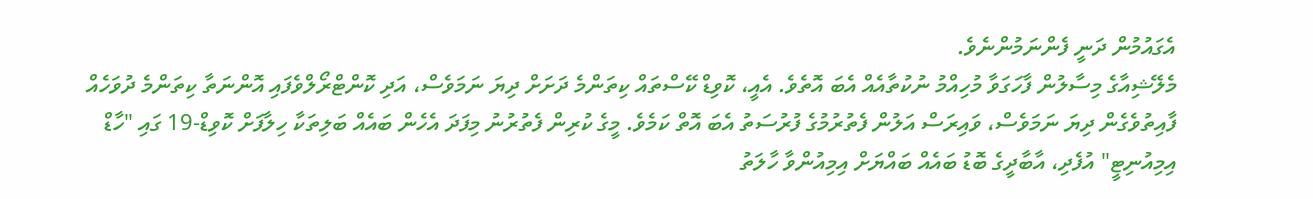އެގައުމުން ދަނީ ފެންނަމުންނެވެ.
މެލޭޝިއާގެ މިސާލުން ފާހަގަވާ މުހިއްމު ނުކުތާއެއް އެބަ އޮތެވެ. އެއީ، ކޮވިޑް ކޭސްތައް ކިތަންމެ ދަށަށް ދިޔަ ނަމަވެސް، އަދި ކޮންޓްރޯލްވެފައި އޮންނަތާ ކިތަންމެ ދުވަހެއް ފާއިތުވެގެން ދިޔަ ނަމަވެސް، ވައިރަސް އަލުން ފެތުރުމުގެ ފުރުސަތު އެބަ އޮތް ކަމެވެ. މީގެ ކުރިން ފެތުރުނު މިފަދަ އެހެން ބައެއް ބަލިތަކާ ހިލާފަށް ކޮވިޑް-19 ގައި "ހާޑް އިމިއުނިޓީ" އުފެދި، އާބާދީގެ ބޮޑު ބައެއް ބައްޔަށް އިމިއުންވާ ހާލަތު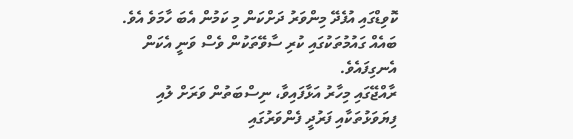ކޮވިޑްގައި އުފެދޭ މިންވަރު ދަށްކަން މި ކަމުން އެބަ ހާމަވެ އެވެ. ބައެއް ގައުމުތަކުގައި ކުރި ސާވޭތަކުން ވެސް ވަނީ އެކަން އެނގިފައެވެ.
ރާއްޖޭގައި މިހާރު އަޅާފައިވާ، ނިސްބަތުން ވަރަށް ލުއި ފިޔަވަޅުތަކާއި ފަރުދީ ފެންވަރުގައި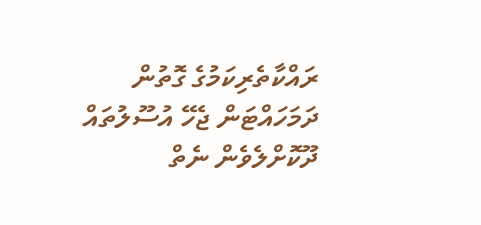ރައްކާތެރިކަމުގެ ގޮތުން ދަމަހައްޓަން ޖެހޭ އުސޫލުތައް ދޫކޮށްލެވެން ނެތް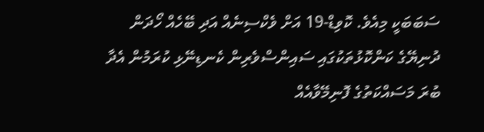ސަބަބަކީ މިއެވެ. ކޮވިޑް-19 އަށް ވެކްސިނެއް އަދި ބޭހެއް ހޯދަން ދުނިޔޭގެ ކަންކޮޅުތަކުގައި ސައިންސްވެރިން ކެނޑިނޭޅި ކުރަމުން އެދާ ބުރަ މަސައްކަތުގެ ފޮނިމޭވާއެއް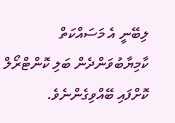ލިބޭނީ އެ މަސައްކަތް ކާމިޔާބުވަންދެން ބަލި ކޮންޓްރޯލް ކޮށްފައި ބޭއްވިގެންނެވެ.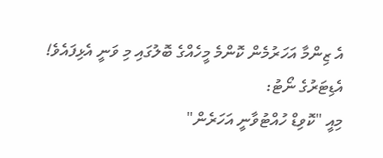އެ ޒިންމާ އަހަރުމެން ކޮންމެ މީހެއްގެ ބޮލުގައި މި ވަނީ އެޅިފައެވެ!
އެޑިޓަރުގެ ނޯޓު:
މިއީ "ކޮވިޑް ހުއްޓުވާނީ އަހަރެން"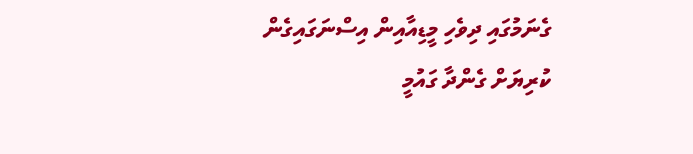ގެނަމުގައި ދިވެހި މީޑިއާއިން އިސްނަގައިގެން ކުރިޔަށް ގެންދާ ގައުމީ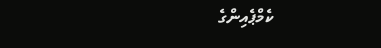ކެމްޕެއިންގެ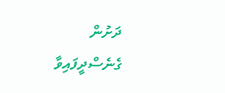ދަށުން ގެނެސްދީފައިވާ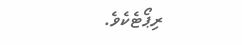ރިޕޯޓެކެވެ.